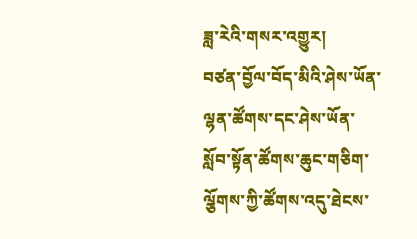ཟླ་རེའི་གསར་འགྱུར།
བཙན་བྱོལ་བོད་མིའི་ཤེས་ཡོན་ལྷན་ཚོགས་དང་ཤེས་ཡོན་སློབ་སྟོན་ཚོགས་ཆུང་གཅིག་ལྕོགས་ཀྱི་ཚོགས་འདུ་ཐེངས་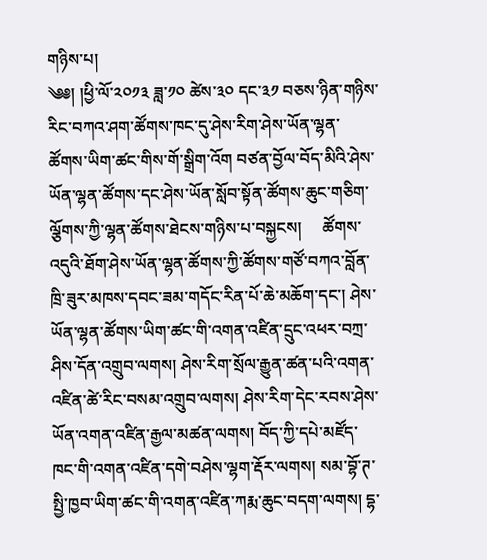གཉིས་པ།
༄༅། །ཕྱི་ལོ་༢༠༡༣ ཟླ་༡༠ ཚེས་༣༠ དང་༣༡ བཅས་ཉིན་གཉིས་རིང་བཀའ་ཤག་ཚོགས་ཁང་དུ་ཤེས་རིག་ཤེས་ཡོན་ལྷན་ཚོགས་ཡིག་ཚང་གིས་གོ་སྒྲིག་འོག བཙན་བྱོལ་བོད་མིའི་ཤེས་ཡོན་ལྷན་ཚོགས་དང་ཤེས་ཡོན་སློབ་སྟོན་ཚོགས་ཆུང་གཅིག་ལྕོགས་ཀྱི་ལྷན་ཚོགས་ཐེངས་གཉིས་པ་བསྐྱངས།     ཚོགས་འདུའི་ཐོག་ཤེས་ཡོན་ལྷན་ཚོགས་ཀྱི་ཚོགས་གཙོ་བཀའ་བློན་ཁྲི་ཟུར་མཁས་དབང་ཟམ་གདོང་རིན་པོ་ཆེ་མཆོག་དང་། ཤེས་ཡོན་ལྷན་ཚོགས་ཡིག་ཚང་གི་འགན་འཛིན་དྲུང་འཕར་བཀྲ་ཤིས་དོན་འགྲུབ་ལགས། ཤེས་རིག་སྲོལ་རྒྱུན་ཚན་པའི་འགན་འཛིན་ཚེ་རིང་བསམ་འགྲུབ་ལགས། ཤེས་རིག་དེང་རབས་ཤེས་ཡོན་འགན་འཛིན་རྒྱལ་མཚན་ལགས། བོད་ཀྱི་དཔེ་མཛོད་ཁང་གི་འགན་འཛིན་དགེ་བཤེས་ལྷག་རྡོར་ལགས། སམ་བྷོ་ཊ་སྤྱི་ཁྱབ་ཡིག་ཚང་གི་འགན་འཛིན་ཀརྨ་ཆུང་བདག་ལགས། དྷ་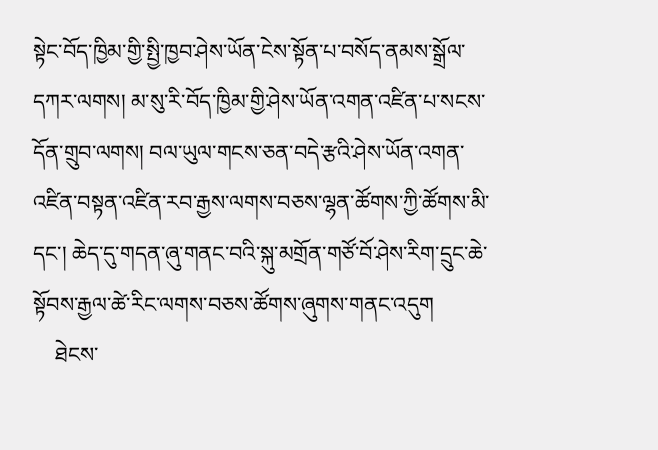སྟེང་བོད་ཁྱིམ་གྱི་སྤྱི་ཁྱབ་ཤེས་ཡོན་ངེས་སྟོན་པ་བསོད་ནམས་སྒྲོལ་དཀར་ལགས། མ་སུ་རི་བོད་ཁྱིམ་གྱི་ཤེས་ཡོན་འགན་འཛིན་པ་སངས་དོན་གྲུབ་ལགས། བལ་ཡུལ་གངས་ཅན་བདེ་རྩའི་ཤེས་ཡོན་འགན་འཛིན་བསྟན་འཛིན་རབ་རྒྱས་ལགས་བཅས་ལྷན་ཚོགས་ཀྱི་ཚོགས་མི་དང་། ཆེད་དུ་གདན་ཞུ་གནང་བའི་སྐུ་མགྲོན་གཙོ་བོ་ཤེས་རིག་དྲུང་ཆེ་སྟོབས་རྒྱལ་ཚེ་རིང་ལགས་བཅས་ཚོགས་ཞུགས་གནང་འདུག
    ཐེངས་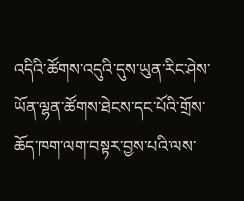འདིའི་ཚོགས་འདུའི་དུས་ཡུན་རིང་ཤེས་ཡོན་ལྷན་ཚོགས་ཐེངས་དང་པོའི་གྲོས་ཆོད་ཁག་ལག་བསྟར་བྱས་པའི་ལས་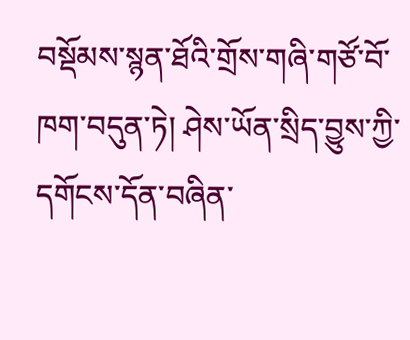བསྡོམས་སྙན་ཐོའི་གྲོས་གཞི་གཙོ་བོ་ཁག་བདུན་ཏེ། ཤེས་ཡོན་སྲིད་བྱུས་ཀྱི་དགོངས་དོན་བཞིན་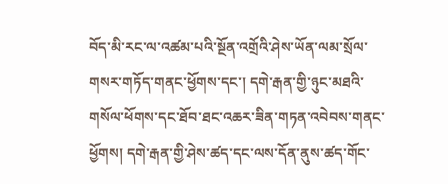བོད་མི་རང་ལ་འཚམ་པའི་སྔོན་འགྲོའི་ཤེས་ཡོན་ལམ་སྲོལ་གསར་གཏོད་གནང་ཕྱོགས་དང་། དགེ་རྒན་གྱི་ཉུང་མཐའི་གསོལ་ཕོགས་དང་ཐོབ་ཐང་འཆར་ཟིན་གཏན་འབེབས་གནང་ཕྱོགས། དགེ་རྒན་གྱི་ཤེས་ཚད་དང་ལས་དོན་ནུས་ཚད་གོང་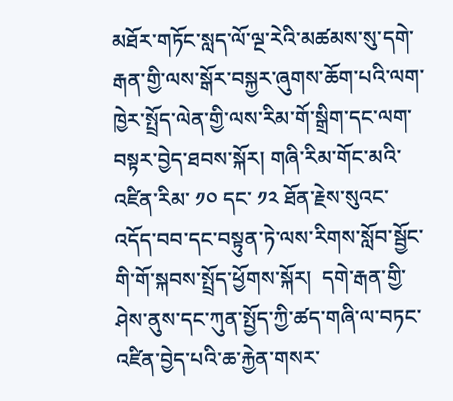མཐོར་གཏོང་སླད་ལོ་ལྔ་རེའི་མཚམས་སུ་དགེ་རྒན་གྱི་ལས་སྒོར་བསྐྱར་ཞུགས་ཆོག་པའི་ལག་ཁྱེར་སྤྲོད་ལེན་གྱི་ལས་རིམ་གོ་སྒྲིག་དང་ལག་བསྟར་བྱེད་ཐབས་སྐོར། གཞི་རིམ་གོང་མའི་འཛིན་རིམ་ ༡༠ དང་ ༡༢ ཐོན་རྗེས་སུའང་འདོད་བབ་དང་བསྟུན་ཏེ་ལས་རིགས་སློབ་སྦྱོང་གི་གོ་སྐབས་སྤྲོད་ཕྱོགས་སྐོར།  དགེ་རྒན་གྱི་ཤེས་ནུས་དང་ཀུན་སྤྱོད་ཀྱི་ཚད་གཞི་ལ་བཏང་འཛིན་བྱེད་པའི་ཆ་རྐྱེན་གསར་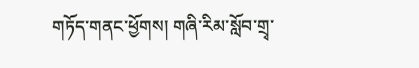གཏོད་གནང་ཕྱོགས། གཞི་རིམ་སློབ་གྲྭ་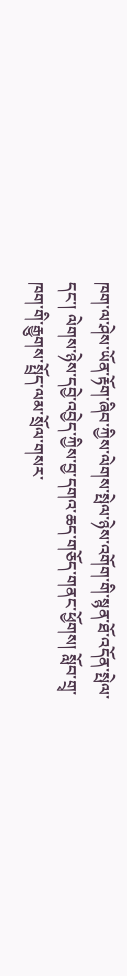ཁག་ལ་ཤེས་ཡོན་རྟོག་ཞིབ་ཀྱིས་ལེགས་སྤེལ་ཉེས་འགོག་གི་སྙན་ཐོ་འདོན་སྤེལ་དང་། ལེགས་ཉེས་དབྱེ་འབྱེད་ཀྱིས་བྱ་དགའ་ཆད་གཅོད་གནང་ཕྱོགས། སློབ་གྲྭ་ཁག་གི་རྒྱུགས་སྤྲོད་ལམ་སྲོལ་གསར་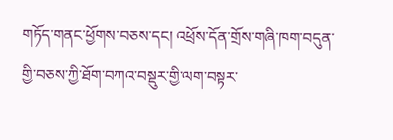གཏོད་གནང་ཕྱོགས་བཅས་དང། འཕྲོས་དོན་གྲོས་གཞི་ཁག་བདུན་གྱི་བཅས་ཀྱི་ཐོག་བཀའ་བསྡུར་གྱི་ལག་བསྟར་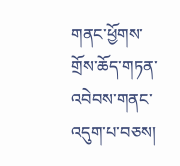གནང་ཕྱོགས་གྲོས་ཆོད་གཏན་འབེབས་གནང་འདུག་པ་བཅས།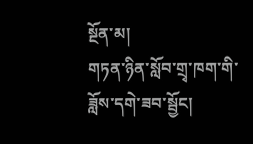སྔོན་མ།
གཏན་ཉིན་སློབ་གྲྭ་ཁག་གི་ཟློས་དགེ་ཟབ་སྦྱོང།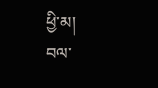ཕྱི་མ།
བལ་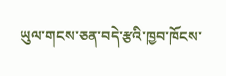ཡུལ་གངས་ཅན་བདེ་རྩའི་ཁྱབ་ཁོངས་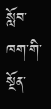སློབ་ཁག་གི་སྔོན་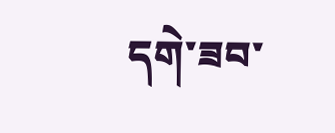དགེ་ཟབ་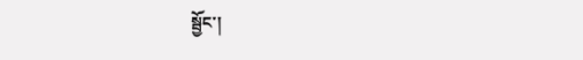སྦྱོང་།